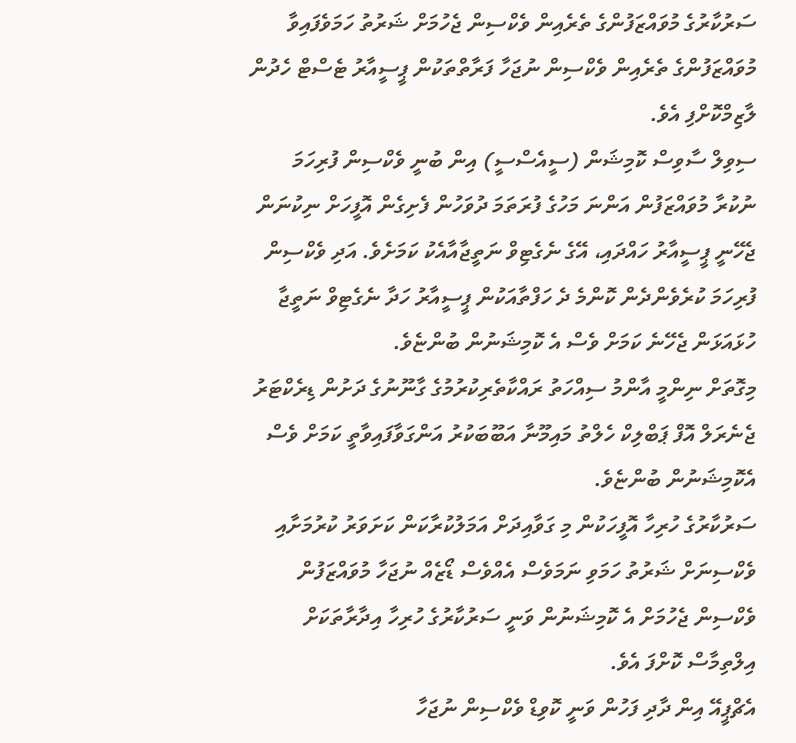ސަރުކާރުގެ މުވައްޒަފުންގެ ތެރެއިން ވެކްސިން ޖެހުމަށް ޝަރުތު ހަމަވެފައިވާ މުވައްޒަފުންގެ ތެރެއިން ވެކްސިން ނުޖަހާ ފަރާތްތަކުން ޕީސީއާރު ޓެސްޓް ހެދުން ލާޒިމްކޮށްފި އެވެ.
ސިވިލް ސާވިސް ކޮމިޝަން (ސީއެސްސީ) އިން ބުނީ ވެކްސިން ފުރިހަމަ ނުކުރާ މުވައްޒަފުން އަންނަ މަހުގެ ފުރަތަމަ ދުވަހުން ފެށިގެން އޮފީހަށް ނިކުނަން ޖެހޭނީ ޕީސީއާރު ހައްދައި، އޭގެ ނެގެޓިވް ނަތީޖާއާއެކު ކަމަށެވެ. އަދި ވެކްސިން ފުރިހަމަ ކުރެވެންދެން ކޮންމެ ދެ ހަފްތާއަކުން ޕީސީއާރު ހަދާ ނެގެޓިވް ނަތީޖާ ހުޅައަޅަން ޖެހޭނެ ކަމަށް ވެސް އެ ކޮމިޝަނުން ބުންޏެވެ.
މިގޮތަށް ނިންމީ އާންމު ސިއްހަތު ރައްކާތެރިކުރުމުގެ ގާނޫނުގެ ދަށުން ޑިރެކްޓަރު ޖެނެރަލް އޮފް ޕަބްލިކް ހެލްތު މައިމޫނާ އަބޫބަކުރު އަންގަވާފައިވާތީ ކަމަށް ވެސް އެކޮމިޝަނުން ބުންޏެވެ.
ސަރުކާރުގެ ހުރިހާ އޮފީހަކުން މި ގަވާއިދަށް އަމަލުކުރާކަން ކަށަވަރު ކުރުމަށާއި ވެކްސިނަށް ޝަރުތު ހަމަވި ނަމަވެސް އެއްވެސް ޑޯޒެއް ނުޖަހާ މުވައްޒަފުން ވެކްސިން ޖެހުމަށް އެ ކޮމިޝަނުން ވަނީ ސަރުކާރުގެ ހުރިހާ އިދާރާތަކަށް އިލްތިމާސް ކޮށްފަ އެވެ.
އެޗްޕީއޭ އިން ދާދި ފަހުން ވަނީ ކޮވިޑް ވެކްސިން ނުޖަހާ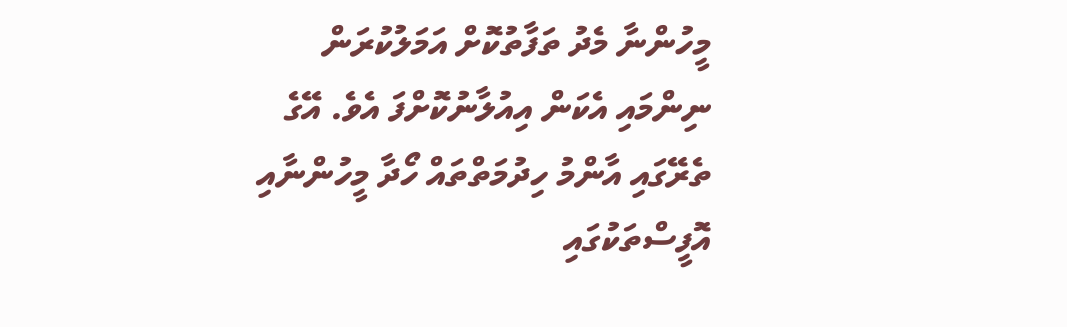މީހުންނާ މެދު ތަފާތުކޮށް އަމަލުކުރަން ނިންމައި އެކަން އިއުލާނުކޮށްފަ އެވެ. އޭގެ ތެރޭގައި އާންމު ހިދުމަތްތައް ހޯދާ މީހުންނާއި އޮފީސްތަކުގައި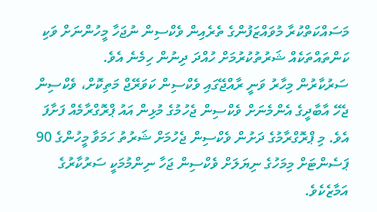މަސައްކަތްކުރާ މުވައްޒަފުންގެ ތެރެއިން ވެކްސިން ނުޖަހާ މީހުންނަށް ވަކި ކަންތައްތަކެއް ޝަރުތުކުރުމަށް ހުއްދަ ދިނުން ހިމެނެ އެވެ.
ސަރުކާރުން މިހާރު ވަނީ ރާއްޖޭގައި ވެކްސިން ކަވަރޭޖް މަތިކޮށް، ވެކްސިން ޖެހޭ އާބާދީގެ އެންމެނަށް ވެކްސިން ޖެހުމުގެ މުޅިން އައު ޕްރޮގްރާމެއް ފަށާފަ އެވެ. މި ޕްރޮގްރާމުގެ ދަށުން ވެކްސިން ޖެހުމަށް ޝަރުތު ހަމަވާ މީހުންގެ 90 ޕަސެންޓަށް މިމަހުގެ ނިޔަލަށް ވެކްސިން ޖަހާ ނިންމުމަކީ ސަރުކާރުގެ އަމާޒެކެވެ.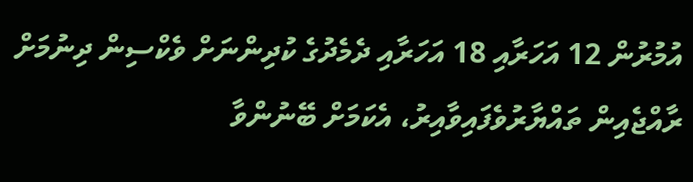އުމުރުން 12 އަހަރާއި 18 އަހަރާއި ދެމެދުގެ ކުދިންނަށް ވެކްސިން ދިނުމަށް ރާއްޖެއިން ތައްޔާރުވެފައިވާއިރު، އެކަމަށް ބޭނުންވާ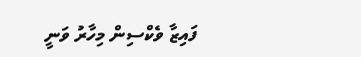ފައިޒާ ވެކްސިން މިހާރު ވަނީ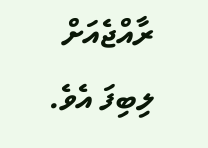ރާއްޖެއަށް ލިބިފަ އެވެ.